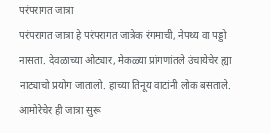परंपरागत जात्रा
परंपरागत जात्रा हे परंपरागत जात्रेक रंगमाची, नेपथ्य वा पड्डो नासता. देवळाच्या ओट्यार, मेकळ्या प्रांगणांतले उंचायेचेर ह्या नाट्याचो प्रयोग जातालो. हाच्या तिनूय वाटांनी लोक बसताले. आमोरेचेर ही जात्रा सुरू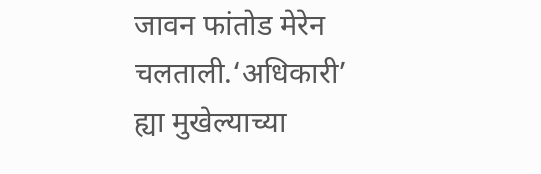जावन फांतोड मेरेन चलताली.‘अधिकारी’ ह्या मुखेल्याच्या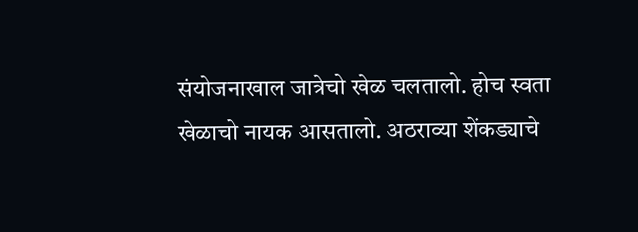संयोजनाखाल जात्रेचो खेळ चलतालो. होच स्वता खेळाचो नायक आसतालो. अठराव्या शेंकड्याचे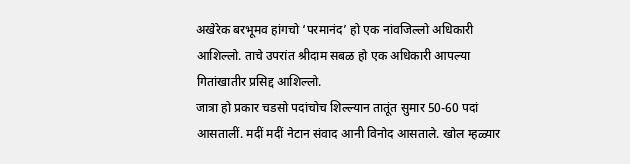अखेरेक बरभूमव हांगचो ‘परमानंद’ हो एक नांवजिल्लो अधिकारी आशिल्लो. ताचे उपरांत श्रीदाम सबळ हो एक अधिकारी आपल्या गितांखातीर प्रसिद्द आशिल्लो.
जात्रा हो प्रकार चडसो पदांचोच शिल्ल्यान तातूंत सुमार 50-60 पदां आसतालीं. मदीं मदीं नेटान संवाद आनी विनोद आसताले. खोल म्हळ्यार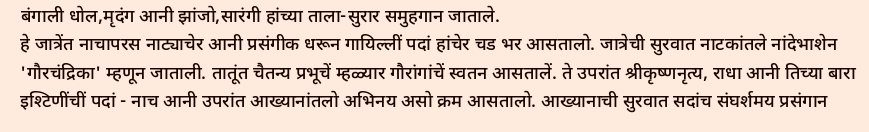बंगाली धोल,मृदंग आनी झांजो,सारंगी हांच्या ताला-सुरार समुहगान जाताले.
हे जात्रेंत नाचापरस नाट्याचेर आनी प्रसंगीक धरून गायिल्लीं पदां हांचेर चड भर आसतालो. जात्रेची सुरवात नाटकांतले नांदेभाशेन 'गौरचंद्रिका' म्हणून जाताली. तातूंत चैतन्य प्रभूचें म्हळ्यार गौरांगांचें स्वतन आसतालें. ते उपरांत श्रीकृष्णनृत्य, राधा आनी तिच्या बारा इश्टिणींचीं पदां - नाच आनी उपरांत आख्यानांतलो अभिनय असो क्रम आसतालो. आख्यानाची सुरवात सदांच संघर्शमय प्रसंगान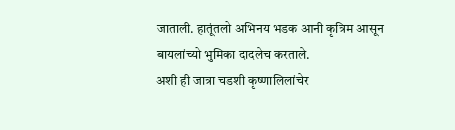जाताली. हातूंतलो अभिनय भडक आनी कृत्रिम आसून बायलांच्यो भुमिका दादलेच करताले.
अशी ही जात्रा चडशी कृष्णालिलांचेर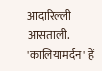आदारिल्ली आसताली. 'कालियामर्दन' हें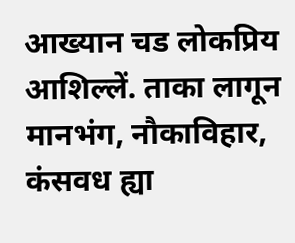आख्यान चड लोकप्रिय आशिल्लें. ताका लागून मानभंग, नौकाविहार, कंसवध ह्या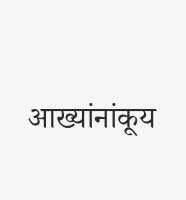आख्यांनांकूय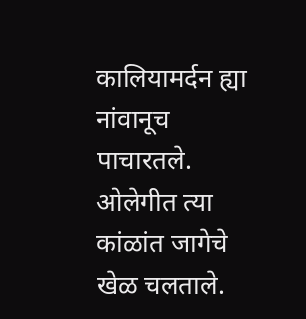कालियामर्दन ह्या नांवानूच पाचारतले. ओलेगीत त्या कांळांत जागेचे खेळ चलताले.